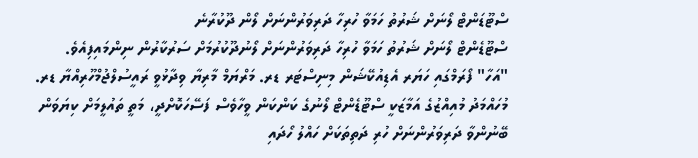ސްޓޫޑަންޓް ލޯނަށް ޝަރުތު ހަމަވާ ހުރިހާ ދަރިވަރުންނަށް ލޯން ދޫކުރާނެ
ސްޓޫޑެންޓް ލޯނަށް ޝަރުތު ހަމަވާ ހުރިހާ ދަރިވަރުންނަށް ލޯނުދޫކުރުމަށް ސަރުކާރުން ނިންމައިފިއެވެ.
"އަހާ" ފޯރަމްގައި ހަޔަރ އެޑިއުކޭޝަން މިނިސްޓަރ ޑރ. މަރްޔަމް މާރިޔާ ވިދާޅުވީ ރައީސުލްޖުމްހޫރިއްޔާ ޑރ. މުހައްމަދު މުއިއްޒުގެ އަމާޒަކީ ސްޓޫޑެންޓް ލޯނުގެ ކަންކަން ވީހާވެސް ފަސޭހަކޮށްދީ، މަތީ ތައުލީމަށް ކިޔަވަން ބޭނުންވާ ދަރިވަރުންނަށް ހުރި ދަތިތަކަށް ހައްލު ހޯދައި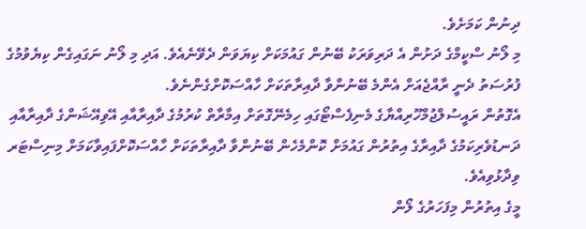ދިނުން ކަމަށެވެ.
މި ލޯނު ސްކީމްގެ ދަށުން އެ ދަރިވަރަކު ބޭނުން ގައުމަކަށް ކިޔަވަން ދެވޭނެއެވެ. އަދި މި ލޯނު ނަގައިގެން ކިޔެވުމުގެ ފުރުސަތު ދެނީ ރާއްޖެއަށް އެންމެ ބޭނުންވާ ދާއިރާތަކަށް ހާއްސަކޮށްގެންނެވެ.
އެގޮތުން ރައީސުލްޖުމްހޫރިއްޔާގެ މެނިފެސްޓޯގައި ހިމެނޭގޮތަށް އިމާރާތް ކުރުމުގެ ދާއިރާއާއި އޭވިއޭޝަންގެ ދާއިރާއާއި ދަނޑުވެރިކަމުގެ ދާއިރާގެ އިތުރުން ގައުމަށް ކޮންމެހެން ބޭނުންވާ ދާއިރާތަކަށް ހާއްސަކޮށްފައިވާކަމަށް މިނިސްޓަރ ވިދާޅުވިއެވެ.
މީގެ އިތުރުން މިފަހަރުގެ ލޯން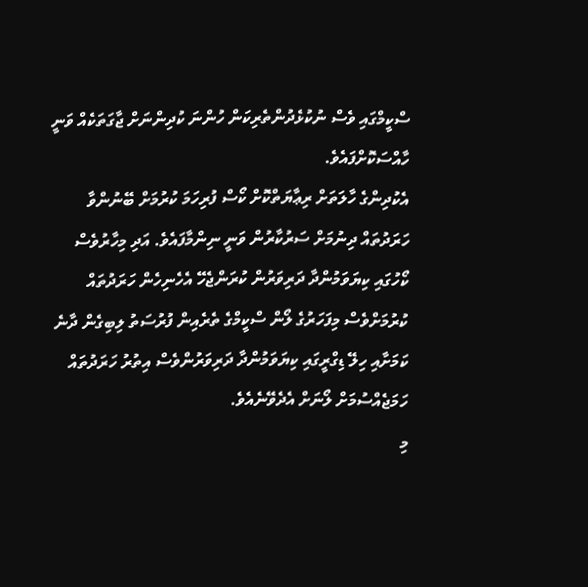ސްކީމްގައި ވެސް ނުކުޅެދުންތެރިކަން ހުންނަ ކުދިންނަށް ޖާގަތަކެއް ވަނީ ހާއްސަކޮށްފައެވެ.
އެކުދިންގެ ހާލަތަށް ރިޢާޔަތްކޮށް ކޯސް ފުރިހަމަ ކުރުމަށް ބޭނުންވާ ހަރަދުތައް ދިނުމަށް ސަރުކާރުން ވަނީ ނިންމާފައެވެ. އަދި މިހާރުވެސް ކޯހުގައި ކިޔަވަމުންދާ ދަރިވަރުން ކުރަންޖެހޭ އެހެނިހެން ހަރަދުތައް ކުރުމަށްވެސް މިފަހަރުގެ ލޯން ސްކީމްގެ ތެރެއިން ފުރުސަތު ލިބިގެން ދާނެ ކަމަށާއި ހިލޭ ޑިގްރީގައި ކިޔަވަމުންދާ ދަރިވަރުންވެސް އިތުރު ހަރަދުތައް ހަމަޖެއްސުމަށް ލޯނަށް އެދެވޭނެއެވެ.
މި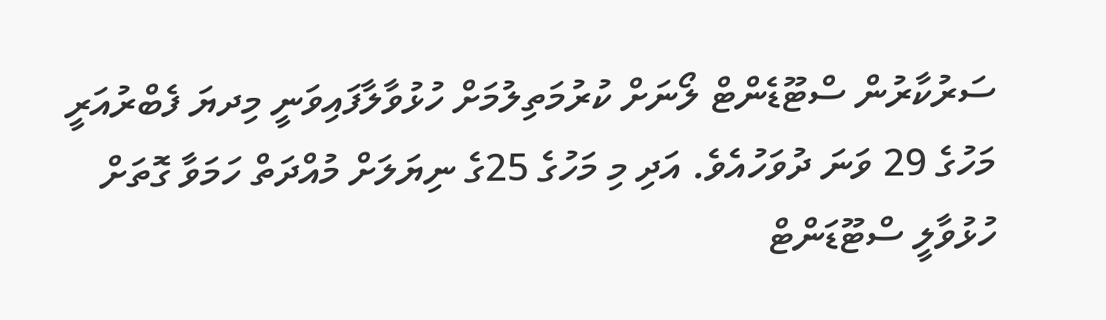ސަރުކާރުން ސްޓޫޑެންޓް ލޯނަށް ކުރުމަތިލުމަށް ހުޅުވާލާފައިވަނީ މިދޔަ ފެބްރުއަރީ މަހުގެ 29 ވަނަ ދުވަހުއެވެ. އަދި މި މަހުގެ 25ގެ ނިޔަލަށް މުއްދަތް ހަމަވާ ގޮތަށް ހުޅުވާލީ ސްޓޫޑަންޓް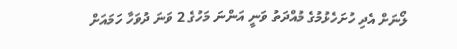ލޯނަށް އެދި ހުށަހެޅުމުގެ މުއްދަތު ވަނީ އަންނަ މަހުގެ 2 ވަނަ ދުވަހާ ހަމައަށް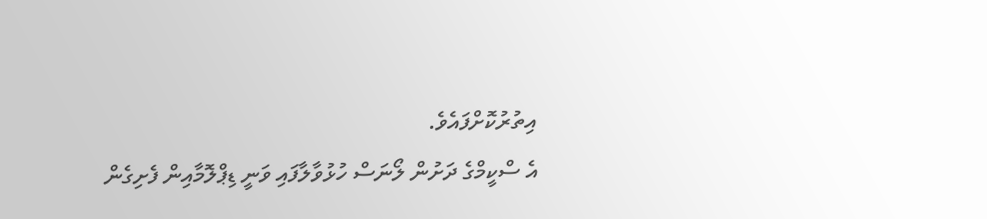އިތުރުކޮށްފައެވެ.
އެ ސްކީމްގެ ދަށުން ލޯނަސް ހުޅުވާލާފައި ވަނީ ޑިޕްލޮމާއިން ފެށިގެން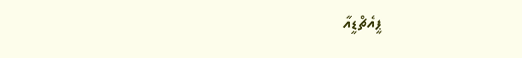ޕީއެޗްޑީއާ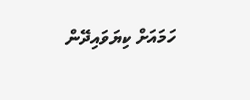ހަމައަށް ކިޔަވައިދޭން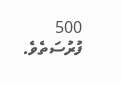500 ފުރުސަތެވެ.